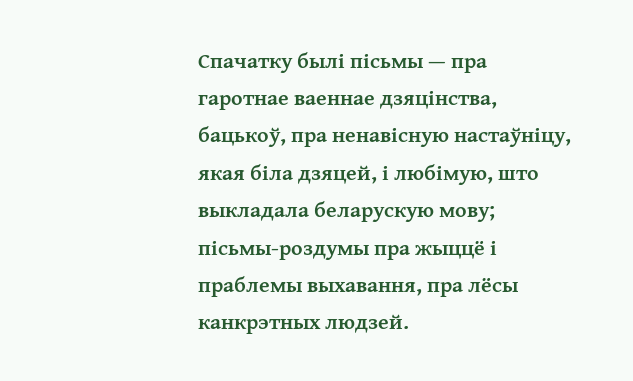Спачатку былі пісьмы — пра гаротнае ваеннае дзяцінства, бацькоў, пра ненавісную настаўніцу, якая біла дзяцей, і любімую, што выкладала беларускую мову; пісьмы-роздумы пра жыццё і праблемы выхавання, пра лёсы канкрэтных людзей.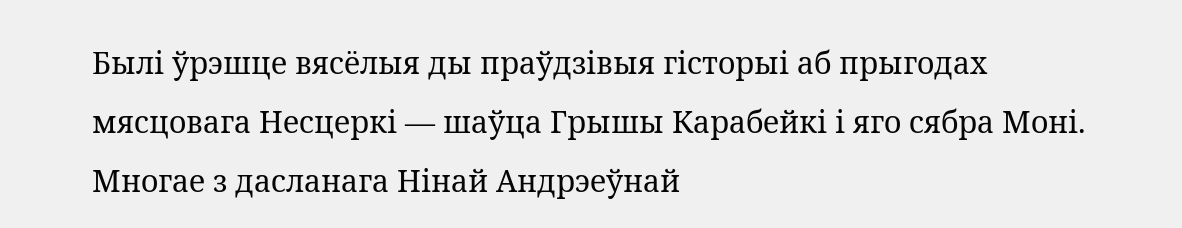Былі ўрэшце вясёлыя ды праўдзівыя гісторыі аб прыгодах мясцовага Несцеркі — шаўца Грышы Карабейкі і яго сябра Моні.
Многае з дасланага Нінай Андрэеўнай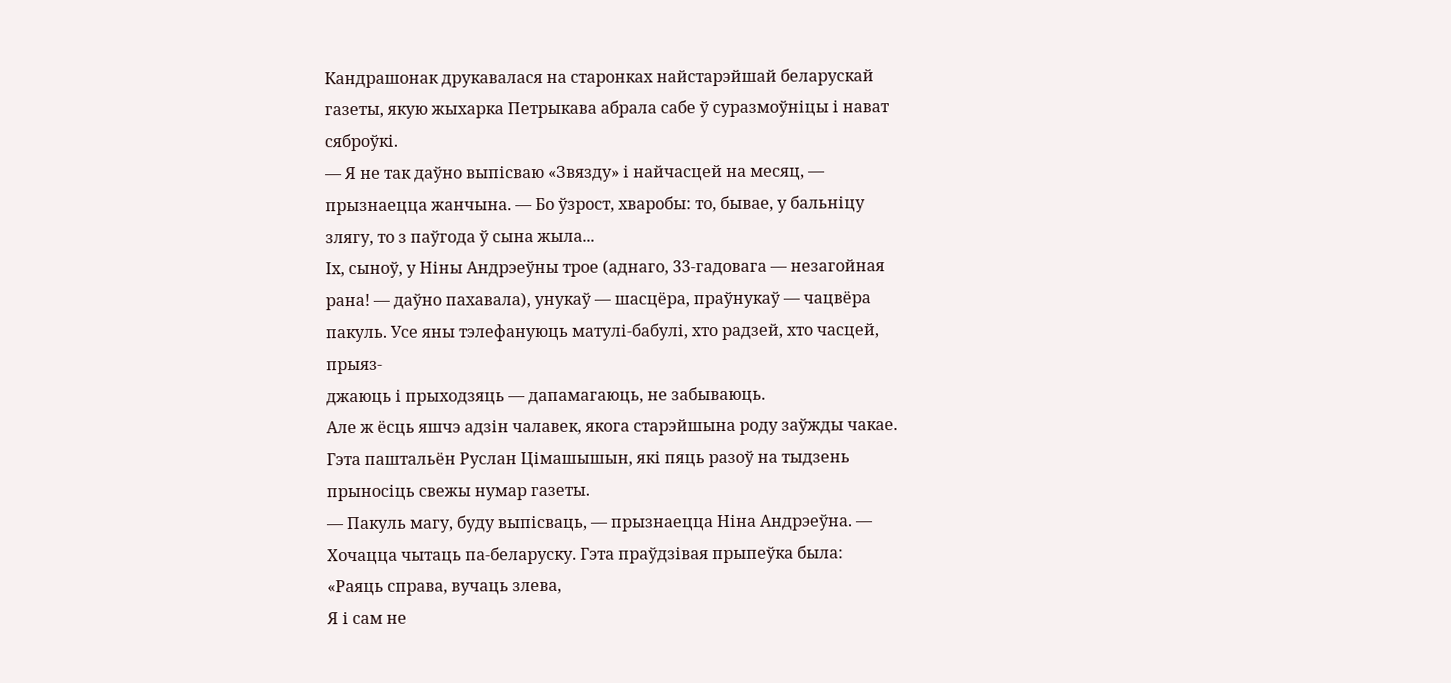Кандрашонак друкавалася на старонках найстарэйшай беларускай газеты, якую жыхарка Петрыкава абрала сабе ў суразмоўніцы і нават сяброўкі.
— Я не так даўно выпісваю «Звязду» і найчасцей на месяц, — прызнаецца жанчына. — Бо ўзрост, хваробы: то, бывае, у бальніцу злягу, то з паўгода ў сына жыла...
Іх, сыноў, у Ніны Андрэеўны трое (аднаго, 33-гадовага — незагойная рана! — даўно пахавала), унукаў — шасцёра, праўнукаў — чацвёра пакуль. Усе яны тэлефануюць матулі-бабулі, хто радзей, хто часцей, прыяз-
джаюць і прыходзяць — дапамагаюць, не забываюць.
Але ж ёсць яшчэ адзін чалавек, якога старэйшына роду заўжды чакае. Гэта паштальён Руслан Цімашышын, які пяць разоў на тыдзень прыносіць свежы нумар газеты.
— Пакуль магу, буду выпісваць, — прызнаецца Ніна Андрэеўна. — Хочацца чытаць па-беларуску. Гэта праўдзівая прыпеўка была:
«Раяць справа, вучаць злева,
Я і сам не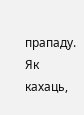прападу.
Як кахаць,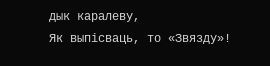дык каралеву,
Як выпісваць, то «Звязду»!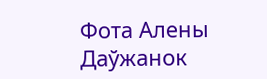Фота Алены Даўжанок